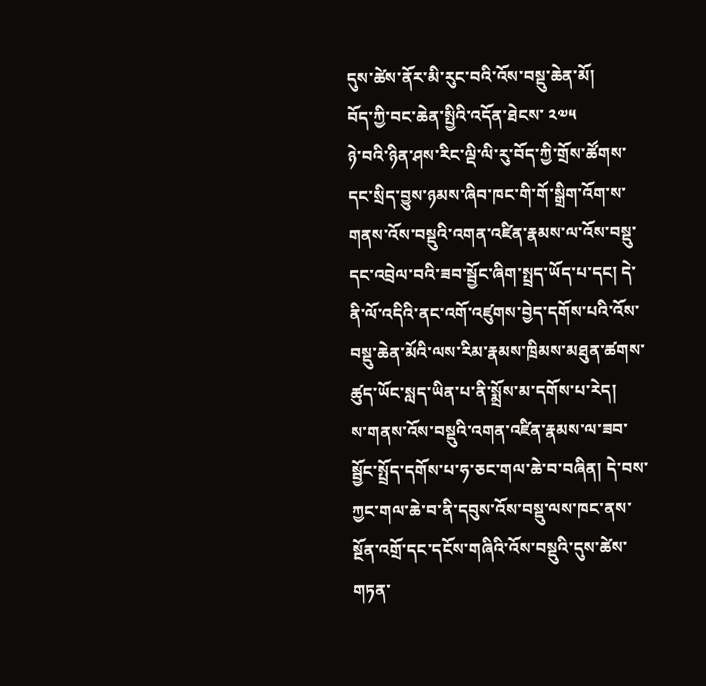དུས་ཚེས་ནོར་མི་རུང་བའི་འོས་བསྡུ་ཆེན་མོ།
བོད་ཀྱི་བང་ཆེན་སྤྱིའི་འདོན་ཐེངས་ ༢༧༥
ཉེ་བའི་ཉིན་ཤས་རིང་ལྡི་ལི་རུ་བོད་ཀྱི་གྲོས་ཚོགས་དང་སྲིད་བྱུས་ཉམས་ཞིབ་ཁང་གི་གོ་སྒྲིག་འོག་ས་གནས་འོས་བསྡུའི་འགན་འཛིན་རྣམས་ལ་འོས་བསྡུ་དང་འབྲེལ་བའི་ཟབ་སྦྱོང་ཞིག་སྤྲད་ཡོད་པ་དང། དེ་ནི་ལོ་འདིའི་ནང་འགོ་འཛུགས་བྱེད་དགོས་པའི་འོས་བསྡུ་ཆེན་མོའི་ལས་རིམ་རྣམས་ཁྲིམས་མཐུན་ཚགས་ཚུད་ཡོང་སླད་ཡིན་པ་ནི་སྨྲོས་མ་དགོས་པ་རེད།
ས་གནས་འོས་བསྡུའི་འགན་འཛིན་རྣམས་ལ་ཟབ་སྦྱོང་སྤྲོད་དགོས་པ་ཧ་ཅང་གལ་ཆེ་བ་བཞིན། དེ་བས་ཀྱང་གལ་ཆེ་བ་ནི་དབུས་འོས་བསྡུ་ལས་ཁང་ནས་སྔོན་འགྲོ་དང་དངོས་གཞིའི་འོས་བསྡུའི་དུས་ཚེས་གཏན་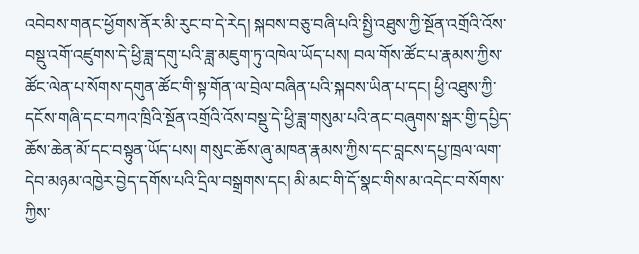འབེབས་གནང་ཕྱོགས་ནོར་མི་རུང་བ་དེ་རེད། སྐབས་བཅུ་བཞི་པའི་སྤྱི་འཐུས་ཀྱི་སྔོན་འགྲོའི་འོས་བསྡུ་འགོ་འཛུགས་དེ་ཕྱི་ཟླ་དགུ་པའི་ཟླ་མཇུག་ཏུ་འཁེལ་ཡོད་པས། བལ་གོས་ཚོང་པ་རྣམས་ཀྱིས་ཚོང་ལེན་པ་སོགས་དགུན་ཚོང་གི་སྟ་གོན་ལ་བྲེལ་བཞིན་པའི་སྐབས་ཡིན་པ་དང། ཕྱི་འཐུས་ཀྱི་དངོས་གཞི་དང་བཀའ་ཁྲིའི་སྔོན་འགྲོའི་འོས་བསྡུ་དེ་ཕྱི་ཟླ་གསུམ་པའི་ནང་བཞུགས་སྒར་གྱི་དཔྱིད་ཆོས་ཆེན་མོ་དང་བསྟུན་ཡོད་པས། གསུང་ཆོས་ཞུ་མཁན་རྣམས་ཀྱིས་དང་བླངས་དཔྱ་ཁྲལ་ལག་དེབ་མཉམ་འཁྱེར་བྱེད་དགོས་པའི་དྲིལ་བསྒྲགས་དང། མི་མང་གི་དོ་སྣང་གིས་མ་འདེང་བ་སོགས་ཀྱིས་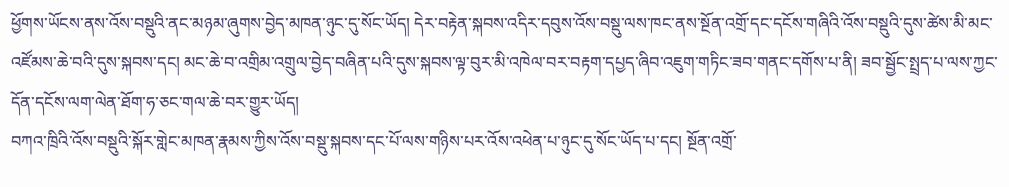ཕྱོགས་ཡོངས་ནས་འོས་བསྡུའི་ནང་མཉམ་ཞུགས་བྱེད་མཁན་ཉུང་དུ་སོང་ཡོད། དེར་བརྟེན་སྐབས་འདིར་དབུས་འོས་བསྡུ་ལས་ཁང་ནས་སྔོན་འགྲོ་དང་དངོས་གཞིའི་འོས་བསྡུའི་དུས་ཚེས་མི་མང་འཛོམས་ཆེ་བའི་དུས་སྐབས་དང། མང་ཆེ་བ་འགྲིམ་འགྲུལ་བྱེད་བཞིན་པའི་དུས་སྐབས་ལྟ་བུར་མི་འཁེལ་བར་བརྟག་དཔྱད་ཞིབ་འཇུག་གཏིང་ཟབ་གནང་དགོས་པ་ནི། ཟབ་སྦྱོང་སྤྲད་པ་ལས་ཀྱང་དོན་དངོས་ལག་ལེན་ཐོག་ཧ་ཅང་གལ་ཆེ་བར་གྱུར་ཡོད།
བཀའ་ཁྲིའི་འོས་བསྡུའི་སྐོར་གླེང་མཁན་རྣམས་ཀྱིས་འོས་བསྡུ་སྐབས་དང་པོ་ལས་གཉིས་པར་འོས་འཕེན་པ་ཉུང་དུ་སོང་ཡོད་པ་དང། སྔོན་འགྲོ་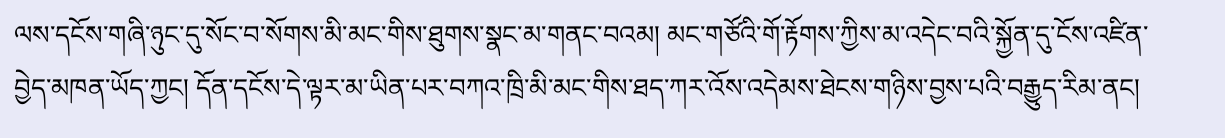ལས་དངོས་གཞི་ཉུང་དུ་སོང་བ་སོགས་མི་མང་གིས་ཐུགས་སྣང་མ་གནང་བའམ། མང་གཙོའི་གོ་རྟོགས་ཀྱིས་མ་འདེང་བའི་སྐྱོན་དུ་ངོས་འཛིན་བྱེད་མཁན་ཡོད་ཀྱང། དོན་དངོས་དེ་ལྟར་མ་ཡིན་པར་བཀའ་ཁྲི་མི་མང་གིས་ཐད་ཀར་འོས་འདེམས་ཐེངས་གཉིས་བྱས་པའི་བརྒྱུད་རིམ་ནང།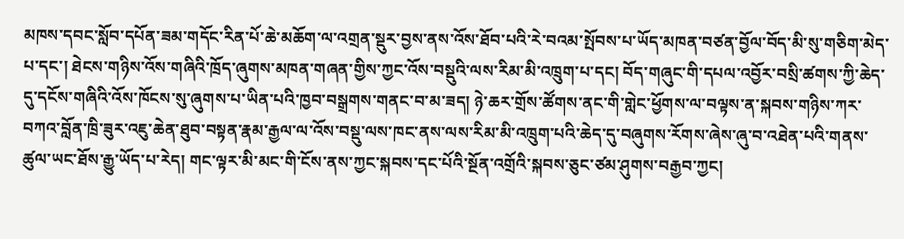མཁས་དབང་སློབ་དཔོན་ཟམ་གདོང་རིན་པོ་ཆེ་མཆོག་ལ་འགྲན་སྡུར་བྱས་ནས་འོས་ཐོབ་པའི་རེ་བའམ་སྤོབས་པ་ཡོད་མཁན་བཙན་བྱོལ་བོད་མི་སུ་གཅིག་མེད་པ་དང་། ཐེངས་གཉིས་འོས་གཞིའི་ཁྲོད་ཞུགས་མཁན་གཞན་གྱིས་ཀྱང་འོས་བསྡུའི་ལས་རིམ་མི་འཁྲུག་པ་དང། བོད་གཞུང་གི་དཔལ་འབྱོར་བསྲི་ཚགས་ཀྱི་ཆེད་དུ་དངོས་གཞིའི་འོས་ཁོངས་སུ་ཞུགས་པ་ཡིན་པའི་ཁྱབ་བསྒྲགས་གནང་བ་མ་ཟད། ཉེ་ཆར་གྲོས་ཚོགས་ནང་གི་གླེང་ཕྱོགས་ལ་བལྟས་ན་སྐབས་གཉིས་ཀར་བཀའ་བློན་ཁྲི་ཟུར་འཇུ་ཆེན་ཐུབ་བསྟན་རྣམ་རྒྱལ་ལ་འོས་བསྡུ་ལས་ཁང་ནས་ལས་རིམ་མི་འཁྲུག་པའི་ཆེད་དུ་བཞུགས་རོགས་ཞེས་ཞུ་བ་འཐེན་པའི་གནས་ཚུལ་ཡང་ཐོས་རྒྱུ་ཡོད་པ་རེད། གང་ལྟར་མི་མང་གི་ངོས་ནས་ཀྱང་སྐབས་དང་པོའི་སྔོན་འགྲོའི་སྐབས་ཅུང་ཙམ་ཤུགས་བརྒྱབ་ཀྱང།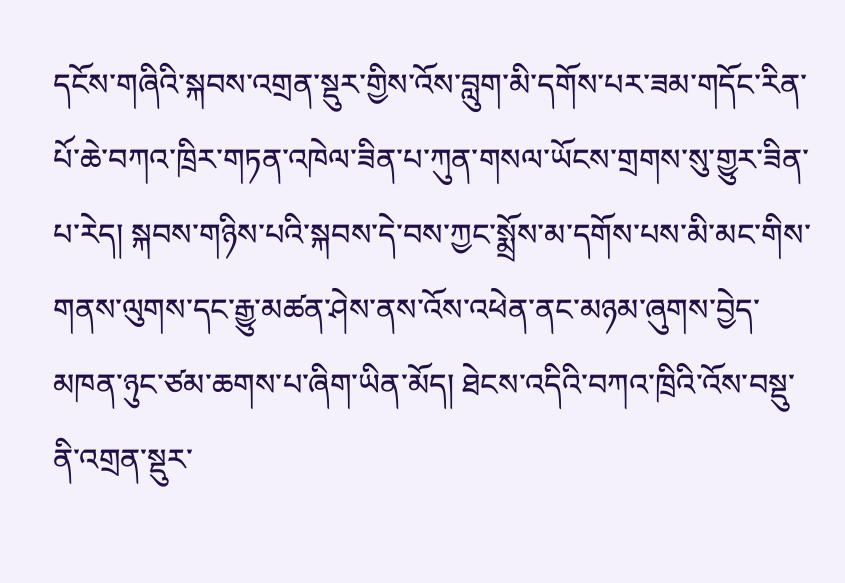དངོས་གཞིའི་སྐབས་འགྲན་སྡུར་གྱིས་འོས་བླུག་མི་དགོས་པར་ཟམ་གདོང་རིན་པོ་ཆེ་བཀའ་ཁྲིར་གཏན་འཁེལ་ཟིན་པ་ཀུན་གསལ་ཡོངས་གྲགས་སུ་གྱུར་ཟིན་པ་རེད། སྐབས་གཉིས་པའི་སྐབས་དེ་བས་ཀྱང་སྨྲོས་མ་དགོས་པས་མི་མང་གིས་གནས་ལུགས་དང་རྒྱུ་མཚན་ཤེས་ནས་འོས་འཕེན་ནང་མཉམ་ཞུགས་བྱེད་མཁན་ཉུང་ཙམ་ཆགས་པ་ཞིག་ཡིན་མོད། ཐེངས་འདིའི་བཀའ་ཁྲིའི་འོས་བསྡུ་ནི་འགྲན་སྡུར་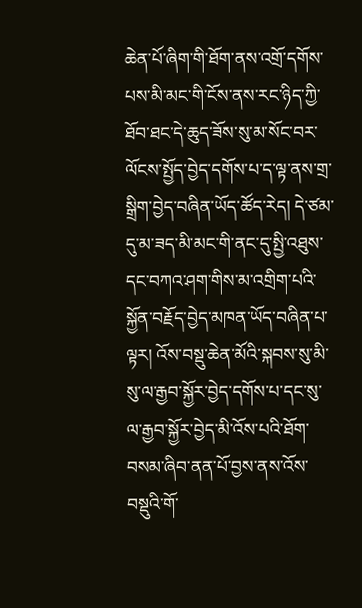ཆེན་པོ་ཞིག་གི་ཐོག་ནས་འགྲོ་དགོས་པས་མི་མང་གི་ངོས་ནས་རང་ཉིད་ཀྱི་ཐོབ་ཐང་དེ་ཆུད་ཟོས་སུ་མ་སོང་བར་ལོངས་སྤྱོད་བྱེད་དགོས་པ་ད་ལྟ་ནས་གྲ་སྒྲིག་བྱེད་བཞིན་ཡོད་ཚོད་རེད། དེ་ཙམ་དུ་མ་ཟད་མི་མང་གི་ནང་དུ་སྤྱི་འཐུས་དང་བཀའ་ཤག་གིས་མ་འགྲིག་པའི་སྐྱོན་བརྗོད་བྱེད་མཁན་ཡོད་བཞིན་པ་ལྟར། འོས་བསྡུ་ཆེན་མོའི་སྐབས་སུ་མི་སུ་ལ་རྒྱབ་སྐྱོར་བྱེད་དགོས་པ་དང་སུ་ལ་རྒྱབ་སྐྱོར་བྱེད་མི་འོས་པའི་ཐོག་བསམ་ཞིབ་ནན་པོ་བྱས་ནས་འོས་བསྡུའི་གོ་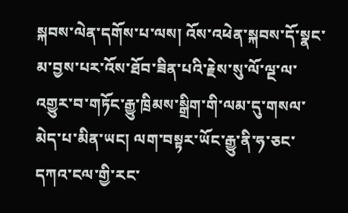སྐབས་ལེན་དགོས་པ་ལས། འོས་འཕེན་སྐབས་དོ་སྣང་མ་བྱས་པར་འོས་ཐོབ་ཟིན་པའི་རྗེས་སུ་ལོ་ལྔ་ལ་འགྱུར་བ་གཏོང་རྒྱུ་ཁྲིམས་སྒྲིག་གི་ལམ་དུ་གསལ་མེད་པ་མིན་ཡང། ལག་བསྟར་ཡོང་རྒྱུ་ནི་ཧ་ཅང་དཀའ་ངལ་གྱི་རང་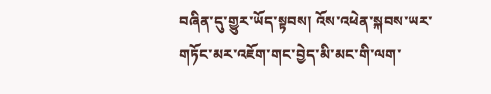བཞིན་དུ་གྱུར་ཡོད་སྟབས། འོས་འཕེན་སྐབས་ཡར་གཏོང་མར་འཇོག་གང་བྱེད་མི་མང་གི་ལག་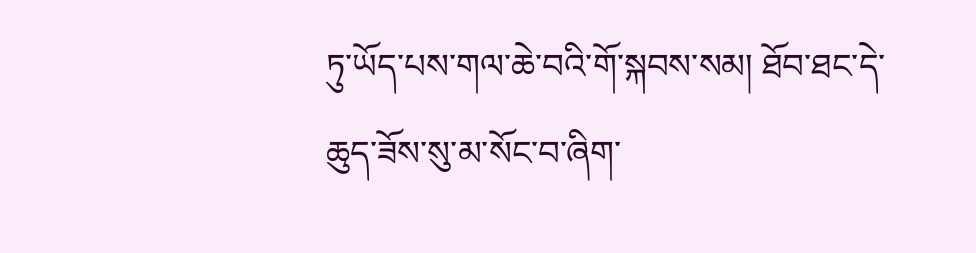ཏུ་ཡོད་པས་གལ་ཆེ་བའི་གོ་སྐབས་སམ། ཐོབ་ཐང་དེ་ཆུད་ཟོས་སུ་མ་སོང་བ་ཞིག་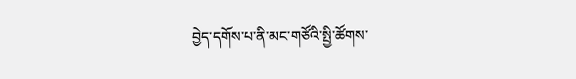བྱེད་དགོས་པ་ནི་མང་གཙོའི་སྤྱི་ཚོགས་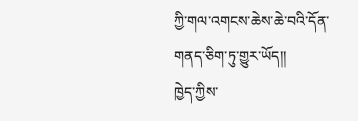ཀྱི་གལ་འགངས་ཆེས་ཆེ་བའི་དོན་གནད་ཅིག་ཏུ་གྱུར་ཡོད།།
ཁྱེད་ཀྱིས་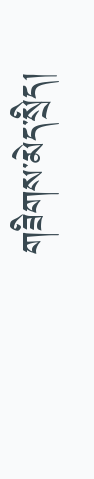གཟིགས་མེད་སྲིད།